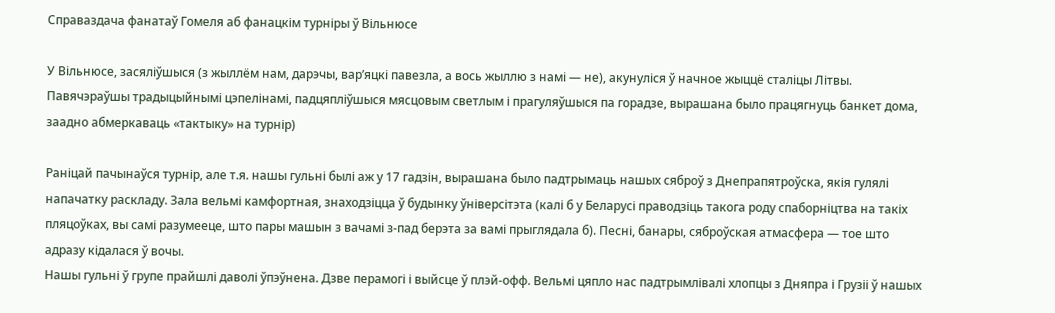Справаздача фанатаў Гомеля аб фанацкім турніры ў Вільнюсе

У Вільнюсе, засяліўшыся (з жыллём нам, дарэчы, вар’яцкі павезла, а вось жыллю з намі — не), акунуліся ў начное жыццё сталіцы Літвы. Павячэраўшы традыцыйнымі цэпелінамі, падцяпліўшыся мясцовым светлым і прагуляўшыся па горадзе, вырашана было працягнуць банкет дома, заадно абмеркаваць «тактыку» на турнір)

Раніцай пачынаўся турнір, але т.я. нашы гульні былі аж у 17 гадзін, вырашана было падтрымаць нашых сяброў з Днепрапятроўска, якія гулялі напачатку раскладу. Зала вельмі камфортная, знаходзіцца ў будынку ўніверсітэта (калі б у Беларусі праводзіць такога роду спаборніцтва на такіх пляцоўках, вы самі разумееце, што пары машын з вачамі з-пад берэта за вамі прыглядала б). Песні, банары, сяброўская атмасфера — тое што адразу кідалася ў вочы.
Нашы гульні ў групе прайшлі даволі ўпэўнена. Дзве перамогі і выйсце ў плэй-офф. Вельмі цяпло нас падтрымлівалі хлопцы з Дняпра і Грузіі ў нашых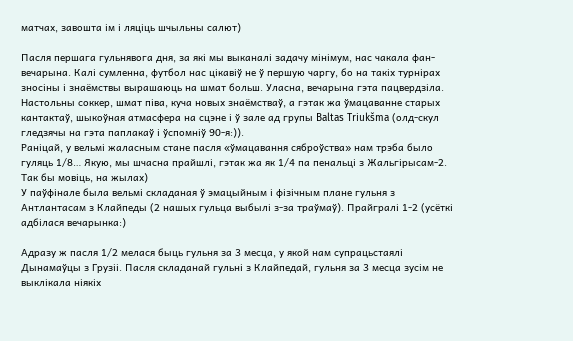матчах, завошта ім і ляціць шчыльны салют)

Пасля першага гульнявога дня, за які мы выканалі задачу мінімум, нас чакала фан-вечарына. Калі сумленна, футбол нас цікавіў не ў першую чаргу, бо на такіх турнірах зносіны і знаёмствы вырашаюць на шмат больш. Уласна, вечарына гэта пацвердзіла. Настольны соккер, шмат піва, куча новых знаёмстваў, а гэтак жа ўмацаванне старых кантактаў, шыкоўная атмасфера на сцэне і ў зале ад групы Baltas Triukšma (олд-скул гледзячы на гэта паплакаў і ўспомніў 90-я:)).
Раніцай, у вельмі жаласным стане пасля «ўмацавання сяброўства» нам трэба было гуляць 1/8… Якую, мы шчасна прайшлі, гэтак жа як 1/4 па пенальці з Жальгірысам-2. Так бы мовіць, на жылах)
У паўфінале была вельмі складаная ў эмацыйным і фізічным плане гульня з Антлантасам з Клайпеды (2 нашых гульца выбылі з-за траўмаў). Прайгралі 1-2 (усёткі адбілася вечарынка:)

Адразу ж пасля 1/2 мелася быць гульня за 3 месца, у якой нам супрацьстаялі Дынамаўцы з Грузіі. Пасля складанай гульні з Клайпедай, гульня за 3 месца зусім не выклікала ніякіх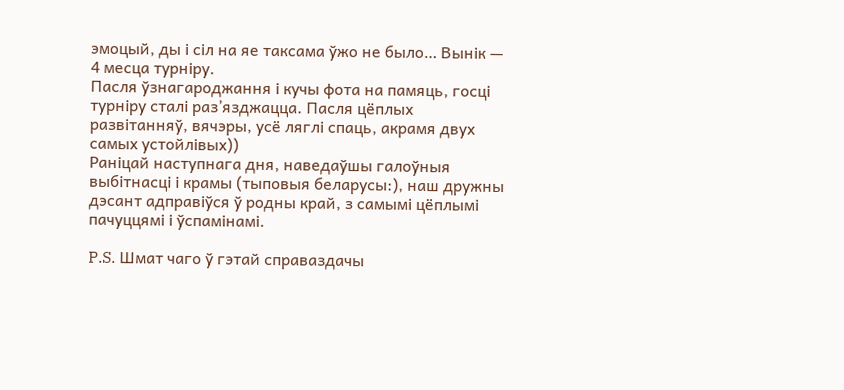эмоцый, ды і сіл на яе таксама ўжо не было… Вынік — 4 месца турніру.
Пасля ўзнагароджання і кучы фота на памяць, госці турніру сталі раз’язджацца. Пасля цёплых развітанняў, вячэры, усё ляглі спаць, акрамя двух самых устойлівых))
Раніцай наступнага дня, наведаўшы галоўныя выбітнасці і крамы (тыповыя беларусы:), наш дружны дэсант адправіўся ў родны край, з самымі цёплымі пачуццямі і ўспамінамі.

P.S. Шмат чаго ў гэтай справаздачы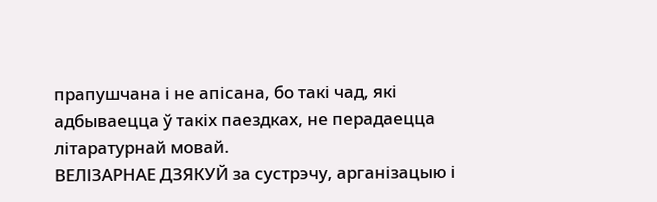прапушчана і не апісана, бо такі чад, які адбываецца ў такіх паездках, не перадаецца літаратурнай мовай.
ВЕЛІЗАРНАЕ ДЗЯКУЙ за сустрэчу, арганізацыю і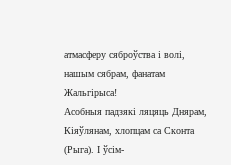атмасферу сяброўства і волі, нашым сябрам, фанатам Жальгірыса!
Асобныя падзякі ляцяць Днярам, Кіяўлянам, хлопцам са Сконта (Рыга). І ўсім-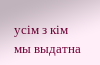усім з кім мы выдатна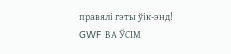правялі гэты ўік-энд!
GWF ВА ЎСІМ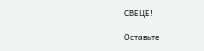СВЕЦЕ!

Оставьте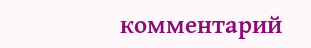комментарий